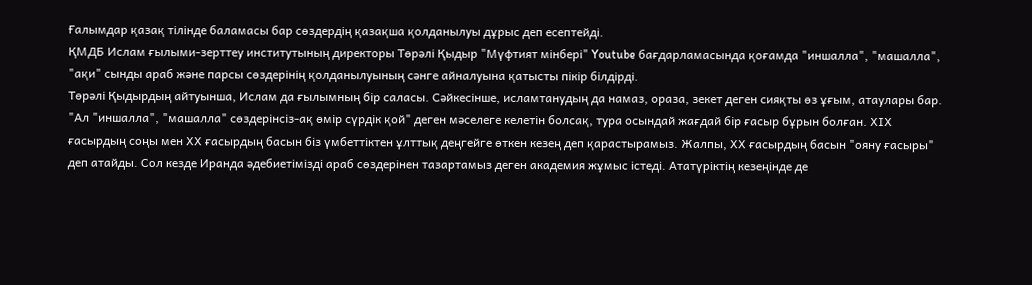Ғалымдар қазақ тілінде баламасы бар сөздердің қазақша қолданылуы дұрыс деп есептейді.
ҚМДБ Ислам ғылыми-зерттеу институтының директоры Төрәлі Қыдыр "Мүфтият мінбері" Youtube бағдарламасында қоғамда "иншалла", "машалла", "ақи" сынды араб және парсы сөздерінің қолданылуының сәнге айналуына қатысты пікір білдірді.
Төрәлі Қыдырдың айтуынша, Ислам да ғылымның бір саласы. Сәйкесінше, исламтанудың да намаз, ораза, зекет деген сияқты өз ұғым, атаулары бар.
"Ал "иншалла", "машалла" сөздерінсіз-ақ өмір сүрдік қой" деген мәселеге келетін болсақ, тура осындай жағдай бір ғасыр бұрын болған. ХІХ ғасырдың соңы мен ХХ ғасырдың басын біз үмбеттіктен ұлттық деңгейге өткен кезең деп қарастырамыз. Жалпы, ХХ ғасырдың басын "ояну ғасыры" деп атайды. Сол кезде Иранда әдебиетімізді араб сөздерінен тазартамыз деген академия жұмыс істеді. Ататүріктің кезеңінде де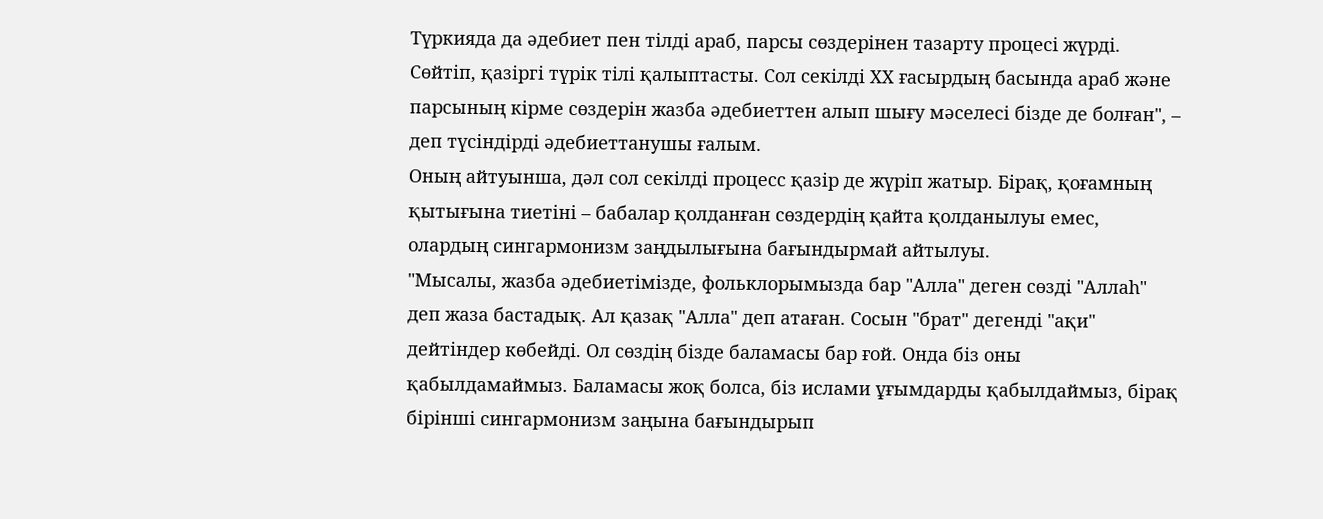Түркияда да әдебиет пен тілді араб, парсы сөздерінен тазарту процесі жүрді. Сөйтіп, қазіргі түрік тілі қалыптасты. Сол секілді ХХ ғасырдың басында араб және парсының кірме сөздерін жазба әдебиеттен алып шығу мәселесі бізде де болған", – деп түсіндірді әдебиеттанушы ғалым.
Оның айтуынша, дәл сол секілді процесс қазір де жүріп жатыр. Бірақ, қоғамның қытығына тиетіні – бабалар қолданған сөздердің қайта қолданылуы емес, олардың сингармонизм заңдылығына бағындырмай айтылуы.
"Мысалы, жазба әдебиетімізде, фольклорымызда бар "Алла" деген сөзді "Аллаһ" деп жаза бастадық. Ал қазақ "Алла" деп атаған. Сосын "брат" дегенді "ақи" дейтіндер көбейді. Ол сөздің бізде баламасы бар ғой. Онда біз оны қабылдамаймыз. Баламасы жоқ болса, біз ислами ұғымдарды қабылдаймыз, бірақ бірінші сингармонизм заңына бағындырып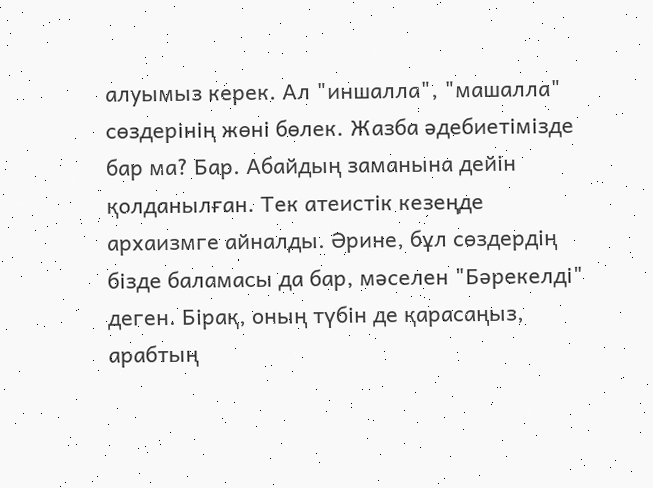алуымыз керек. Ал "иншалла", "машалла" сөздерінің жөні бөлек. Жазба әдебиетімізде бар ма? Бар. Абайдың заманына дейін қолданылған. Тек атеистік кезеңде архаизмге айналды. Әрине, бұл сөздердің бізде баламасы да бар, мәселен "Бәрекелді" деген. Бірақ, оның түбін де қарасаңыз, арабтың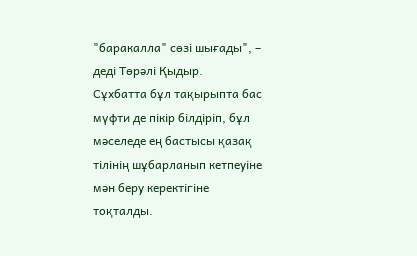"баракалла" сөзі шығады", – деді Төрәлі Қыдыр.
Сұхбатта бұл тақырыпта бас мүфти де пікір білдіріп, бұл мәселеде ең бастысы қазақ тілінің шұбарланып кетпеуіне мән беру керектігіне тоқталды.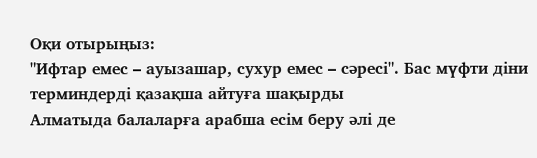Оқи отырыңыз:
"Ифтар емес – ауызашар, сухур емес – сәресі". Бас мүфти діни терминдерді қазақша айтуға шақырды
Алматыда балаларға арабша есім беру әлі де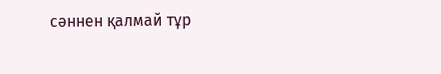сәннен қалмай тұр